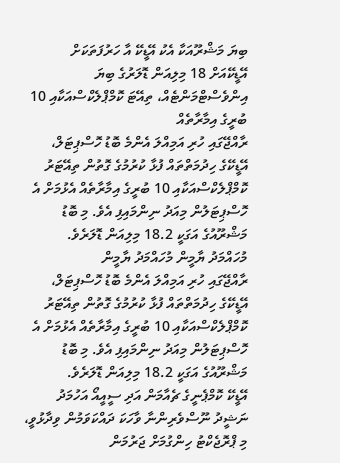ބިޔަ މަޝްރޫއަކާ އެކު އޭޑީކޭ އާ ހަރުފަތަކަށް
އޭޑީކޭއަށް 18 މިލިއަން ޑޮލަރުގެ ބިޔަ އިންވެސްޓްމަންޓެއް، ތިއޭޓަ ކޮމްޕްލެކްސްއަކާއި 10 ބުރީގެ އިމާރާތެއް
ރާއްޖޭގައި ހުރި އަމިއްލަ އެންމެ ބޮޑު ހޮސްޕިޓަލް، އޭޑީކޭގެ ހިދުމަތްތައް ފުޅާ ކުރުމުގެ ގޮތުން ތިއޭޓަރު ކޮމްޕްލެކްސްއަކާއި 10 ބުރީގެ އިމާރާތެއް އެޅުމަށް އެ ހޮސްޕިޓަލުން މިއަދު ނިންމައިފި އެވެ. މި ބޮޑު މަޝްރޫއުގެ އަގަކީ 18.2 މިލިއަން ޑޮލަރެވެ.
މުހައްމަދު ޔާމީން މުހައްމަދު ޔާމީން
ރާއްޖޭގައި ހުރި އަމިއްލަ އެންމެ ބޮޑު ހޮސްޕިޓަލް، އޭޑީކޭގެ ހިދުމަތްތައް ފުޅާ ކުރުމުގެ ގޮތުން ތިއޭޓަރު ކޮމްޕްލެކްސްއަކާއި 10 ބުރީގެ އިމާރާތެއް އެޅުމަށް އެ ހޮސްޕިޓަލުން މިއަދު ނިންމައިފި އެވެ. މި ބޮޑު މަޝްރޫއުގެ އަގަކީ 18.2 މިލިއަން ޑޮލަރެވެ.
އޭޑީކޭ ކޮމްޕެނީގެ ޗެއާމަން އަދި ސީއީއޯ އަހުމަދު ނަޝީދު ނޫސްވެރިންނާ ވާހަކަ ދައްކަވަމުން ވިދާޅުވީ، މި ޕްރޮޖެކްޓު ހިންގުމަށް ޖަރުމަން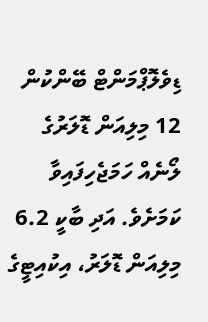ޑިވެލޮޕްމަންޓް ބޭންކުން 12 މިލިއަން ޑޮލަރުގެ ލޯނެއް ހަމަޖެހިފައިވާ ކަމަށެވެ. އަދި ބާކީ 6.2 މިލިއަން ޑޮލަރު، އިކުއިޓީގެ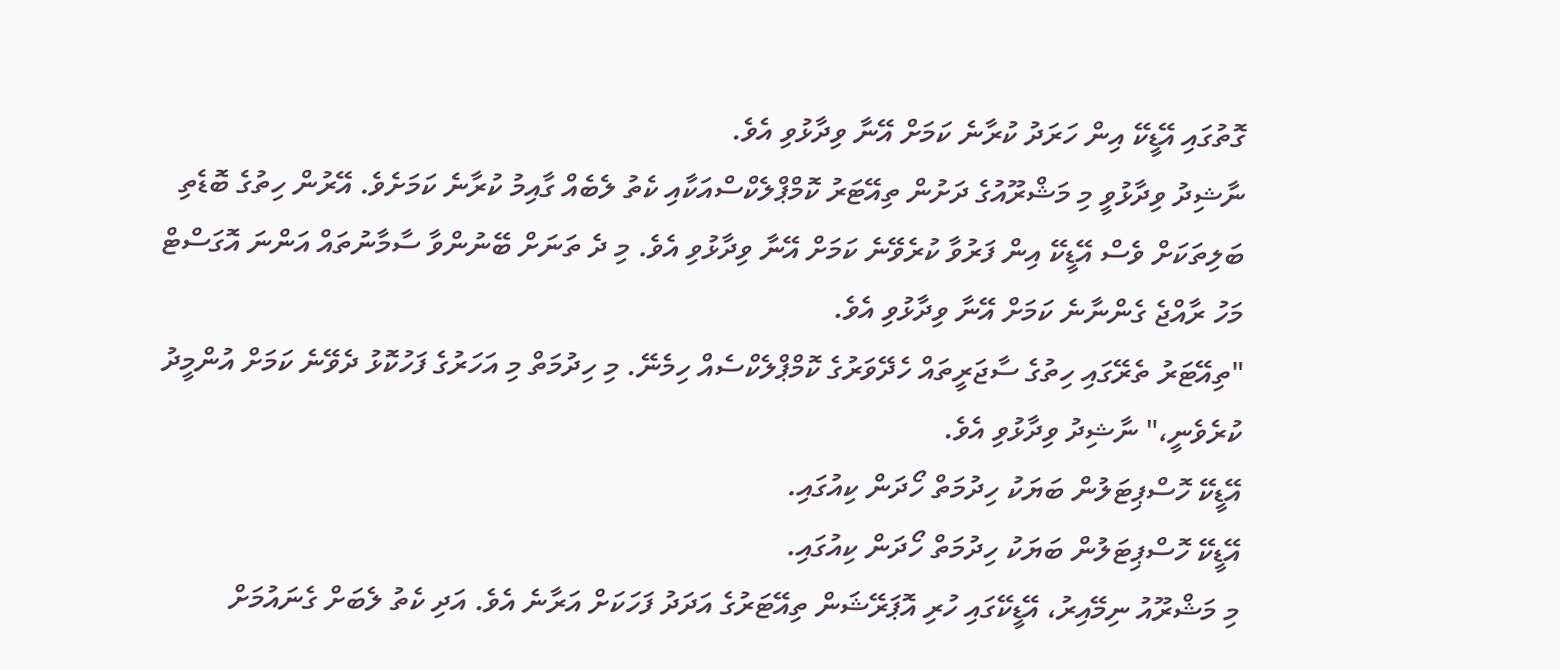ގޮތުގައި އޭޑީކޭ އިން ހަރަދު ކުރާނެ ކަމަށް އޭނާ ވިދާޅުވި އެވެ.
ނާޝިދު ވިދާޅުވީ މި މަޝްރޫއުގެ ދަށުން ތިއޭޓަރު ކޮމްޕްލެކްސްއަކާއި ކެތު ލެބެއް ގާއިމު ކުރާނެ ކަމަށެވެ. އޭރުން ހިތުގެ ބޮޑެތި ބަލިތަކަށް ވެސް އޭޑީކޭ އިން ފަރުވާ ކުރެވޭނެ ކަމަށް އޭނާ ވިދާޅުވި އެވެ. މި ދެ ތަނަށް ބޭނުންވާ ސާމާނުތައް އަންނަ އޮގަސްޓް މަހު ރާއްޖެ ގެންނާނެ ކަމަށް އޭނާ ވިދާޅުވި އެވެ.
"ތިއޭޓަރު ތެރޭގައި ހިތުގެ ސާޖަރީތައް ހެދޭވަރުގެ ކޮމްޕްލެކްސެއް ހިމެނޭ. މި ހިދުމަތް މި އަހަރުގެ ފަހުކޮޅު ދެވޭނެ ކަމަށް އުންމީދު ކުރެވެނީ،" ނާޝިދު ވިދާޅުވި އެވެ.
އޭޑީކޭ ހޮސްޕިޓަލުން ބަޔަކު ހިދުމަތް ހޯދަން ކިއުގައި.
އޭޑީކޭ ހޮސްޕިޓަލުން ބަޔަކު ހިދުމަތް ހޯދަން ކިއުގައި.
މި މަޝްރޫއު ނިމޭއިރު، އޭޑީކޭގައި ހުރި އޮޕަރޭޝަން ތިއޭޓަރުގެ އަދަދު ފަހަކަށް އަރާނެ އެވެ. އަދި ކެތު ލެބަށް ގެނައުމަށް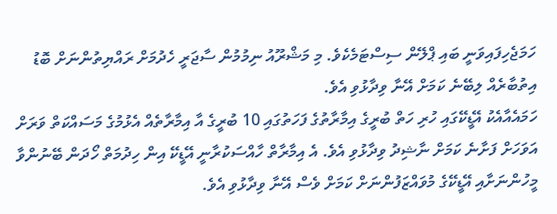ހަމަޖެހިފައިވަނީ ބައި ޕްލޭން ސިސްޓަމެކެވެ. މި މަޝްރޫއު ނިމުމުން ސާޖަރީ ހެދުމަށް ރައްޔިތުންނަށް ބޮޑު އިތުބާރެއް ލިބޭނެ ކަމަށް އޭނާ ވިދާޅުވި އެވެ.
ހަމައެއާއެކު އޭޑީކޭގައި ހުރި ހަތް ބުރީގެ އިމާރާތުގެ ފަހަތުގައި 10 ބުރީގެ އާ އިމާރާތެއް އެޅުމުގެ މަސައްކަތް ވަރަށް އަވަހަށް ފަށާނެ ކަމަށް ނާޝިދު ވިދާޅުވި އެވެ. އެ އިމާރާތް ހާއްސަކުރާނީ އޭޑީކޭ އިން ހިދުމަތް ހޯދަން ބޭނުންވާ މީހުންނަށާއި އޭޑީކޭގެ މުވައްޒަފުންނަށް ކަމަށް ވެސް އޭނާ ވިދާޅުވި އެވެ.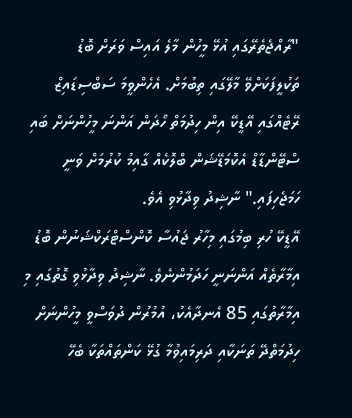"ރާއްޖެތެރޭގައި އުޅޭ މީހުން މާލެ އައިސް ވަރަށް ބޮޑު ތަކުލީފަކަށްވޭ މާލޭގައި ތިބުމަށް. އެހެންވީމަ ސަބްސިޑައިޒް ރޭޓެއްގައި އޭޑީކޭ އިން ހިދުމަތް ހޯދަން އަންނަ މީހުންނަށް ބައި ސްޓޭންޑާޑް އެކޮމަޑޭޝަން ބްލޮކެއް ގާއިމު ކުރުމަށް ވަނީ ހަމަޖެހިފައި." ނާޝިދު ވިދާޅުވި އެވެ.
އޭޑީކޭ ހުރި ބިމުގައި މިހާރު ޖައުސާ ކޮންސްޓްރަކްޝަނުން ބޮޑު އިމާރާތެއް އަންނަނީ ހަދަމުންނެވެ. ނާޝިދު ވިދާޅުވި ގޮތުގައި މި އިމާރާތުގައި 85 އެނދާއެކު، އުމުރުން ދުވަސްވީ މީހުންނަށް ހިދުމަތްދޭ ތަނަކާއި ދަރިމައިވުމާ ގުޅޭ ކަންތައްތަކާ ބެހޭ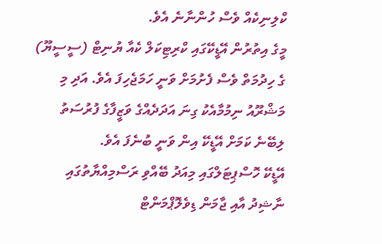ކްލިނިކެއް ވެސް ހުންނާނެ އެވެ.
މީގެ އިތުރުން އޭޑީކޭގައި ކްރިޓިކަލް ކެއާ ޔުނިޓް (ސީސީޔޫ) ގެ ހިދުމަތް ވެސް ފެށުމަށް ވަނީ ހަމަޖެހިފަ އެވެ. އަދި މި މަޝްރޫއު ނިމުމާއެކު ގިނަ އަދަދެއްގެ ވަޒީފާގެ ފުރުސަތު ލިބޭނެ ކަމަށް އޭޑީކޭ އިން ވަނީ ބުނެފަ އެވެ.
އޭޑީކޭ ހޮސްޕިޓަލްގައި މިއަދު ބޭއްވި ރަސްމިއްޔާތުގައި ނާޝިދު އާއި ޖާމަން ޑިވެލޮޕްމަންޓް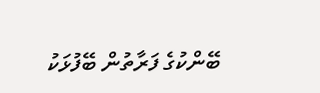ބޭންކުގެ ފަރާތުން ބޭފުޅަކު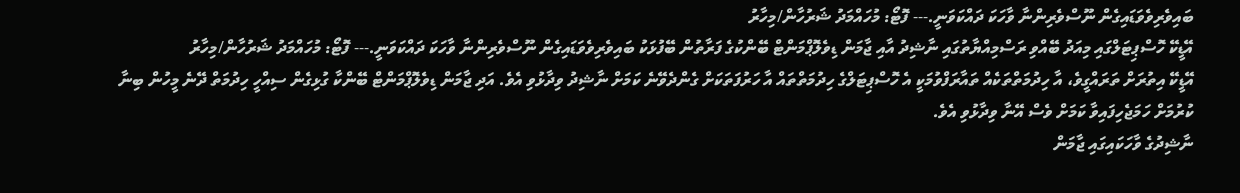ބައިވެރިވެވަޑައިގެން ނޫސްވެރިންނާ ވާހަކަ ދައްކަވަނީ.--- ފޮޓޯ: މުހައްމަދު ޝަރުހާން/މިހާރު
އޭޑީކޭ ހޮސްޕިޓަލްގައި މިއަދު ބޭއްވި ރަސްމިއްޔާތުގައި ނާޝިދު އާއި ޖާމަން ޑިވެލޮޕްމަންޓް ބޭންކުގެ ފަރާތުން ބޭފުޅަކު ބައިވެރިވެވަޑައިގެން ނޫސްވެރިންނާ ވާހަކަ ދައްކަވަނީ.--- ފޮޓޯ: މުހައްމަދު ޝަރުހާން/މިހާރު
އޭޑީކޭ އިތުރަށް ތަރައްގީވެ، އާ ހިދުމަތްތަކެއް ތައާރަފްވުމަކީ އެ ހޮސްޕިޓަލްގެ ހިދުމަތްތައް އާ ހަރުފަތަކަށް ގެންދެވޭނެ ކަމަށް ނާޝިދު ވިދާޅުވި އެވެ. އަދި ޖާމަން ޑިވެލޮޕްމަންޓް ބޭންކާ ގުޅިގެން ސިއްހީ ހިދުމަތް ދޭނެ މީހުން ބިނާ ކުރުމަށް ހަމަޖެހިފައިވާ ކަމަށް ވެސް އޭނާ ވިދާޅުވި އެވެ.
ނާޝިދުގެ ވާހަކައިގައި ޖާމަން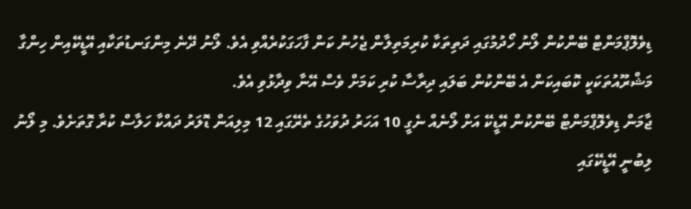ޑިވެލޮޕްމަންޓް ބޭންކުން ލޯނު ހޯދުމުގައި ދަތިތަކާ ކުރިމަތިލާން ޖެހުނު ކަން ފާހަގަކުރެއްވި އެވެ. ލޯނު ދޭނެ މިންގަނޑުތަކާއި އޭޑީކޭއިން ހިންގާ މަޝްރޫއުތަކަކީ ކޮބައިކަން އެ ބޭންކުން ބަލައި ދިރާސާ ކުރި ކަމަށް ވެސް އޭނާ ވިދާޅުވި އެވެ.
ޖާމަން ޑިވެލޮޕްމަންޓް ބޭންކުން އޭޑީކޭ އަށް ލޯނެއް ނެގީ 10 އަހަރު ދުވަހުގެ ތެރޭގައި 12 މިލިއަން ޑޮލަރު ދައްކާ ހަލާސް ކުރާ ގޮތަށެވެ. މި ލޯނު ލިބުނީ އޭޑީކޭގައި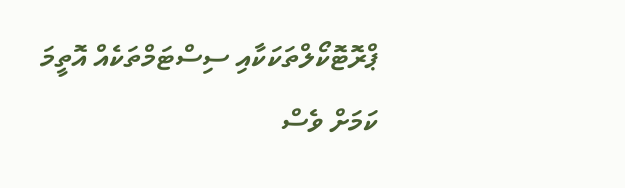ޕްރޮޓޮކޯލްތަކަކާއި ސިސްޓަމްތަކެއް އޮތީމަ ކަމަށް ވެސް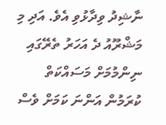ނާޝިދު ވިދާޅުވި އެވެ. އަދި މި މަޝްރޫއު ދެ އަހަރު ތެރޭގައި ނިންމުމަށް މަސައްކަތް ކުރަމުން އަންނަ ކަމަށް ވެސް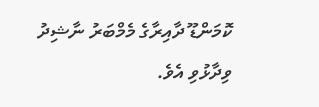ކޮމަންޑޫ ދާއިރާގެ މެމްބަރު ނާޝިދު ވިދާޅުވި އެވެ.